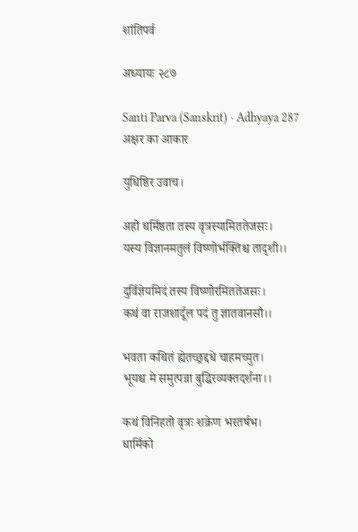शांतिपर्व

अध्यायः २८७

Santi Parva (Sanskrit) · Adhyaya 287
अक्षर का आकार

युधिष्ठिर उवाच।

अहो धर्मिष्ठता तस्य वृत्रस्यामिततेजसः।
यस्य विज्ञानमतुलं विष्णोर्भक्तिश्च तादृशी।।

दुर्विज्ञेयमिदं तस्य विष्णोरमिततेजसः।
कथं वा राजशार्दूल पदं तु ज्ञातवानसौ।।

भवता कथितं ह्येतच्छ्रद्दधे चाहमच्युत।
भूयश्च मे समुत्पन्ना बुद्धिरव्यक्तदर्शना।।

कथं विनिहतो वृत्रः शक्रेण भरतर्षभ।
धार्मिको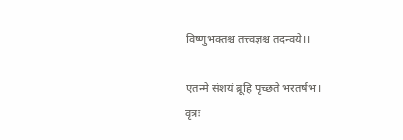विष्णुभक्तश्च तत्त्वज्ञश्च तदन्वये।।

एतन्मे संशयं ब्रूहि पृच्छते भरतर्षभ।
वृत्रः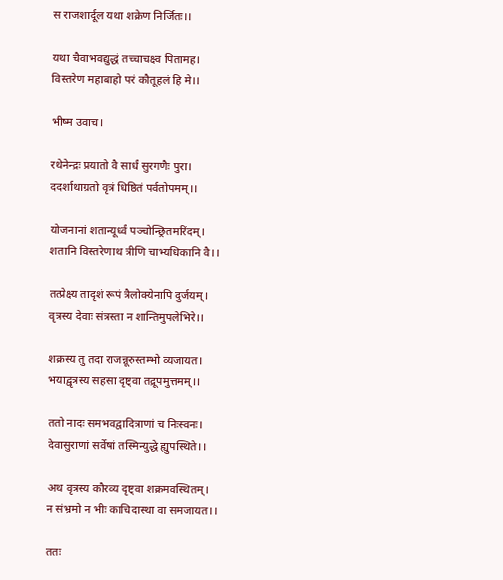स राजशार्दूल यथा शक्रेण निर्जितः।।

यथा चैवाभवद्युद्धं तच्चाचक्ष्व पितामह।
विस्तरेण महाबाहो परं कौतूहलं हि मे।।

भीष्म उवाच।

रथेनेन्द्रः प्रयातो वै सार्धं सुरगणैः पुरा।
ददर्शाथाग्रतो वृत्रं धिष्ठितं पर्वतोपमम्।।

योजनानां शतान्यूर्ध्वं पञ्चोन्छ्रितमरिंदम्।
शतानि विस्तरेणाथ त्रीणि चाभ्यधिकानि वै।।

तत्प्रेक्ष्य तादृशं रूपं त्रैलोक्येनापि दुर्जयम्।
वृत्रस्य देवाः संत्रस्ता न शान्तिमुपलेभिरे।।

शक्रस्य तु तदा राजन्नूरुस्तम्भो व्यजायत।
भयाद्वृत्रस्य सहसा दृष्ट्वा तद्रूपमुत्तमम्।।

ततो नादः समभवद्वादित्राणां च निःस्वनः।
देवासुराणां सर्वेषां तस्मिन्युद्धे ह्युपस्थिते।।

अथ वृत्रस्य कौरव्य दृष्ट्वा शक्रमवस्थितम्।
न संभ्रमो न भीः काचिदास्था वा समजायत।।

ततः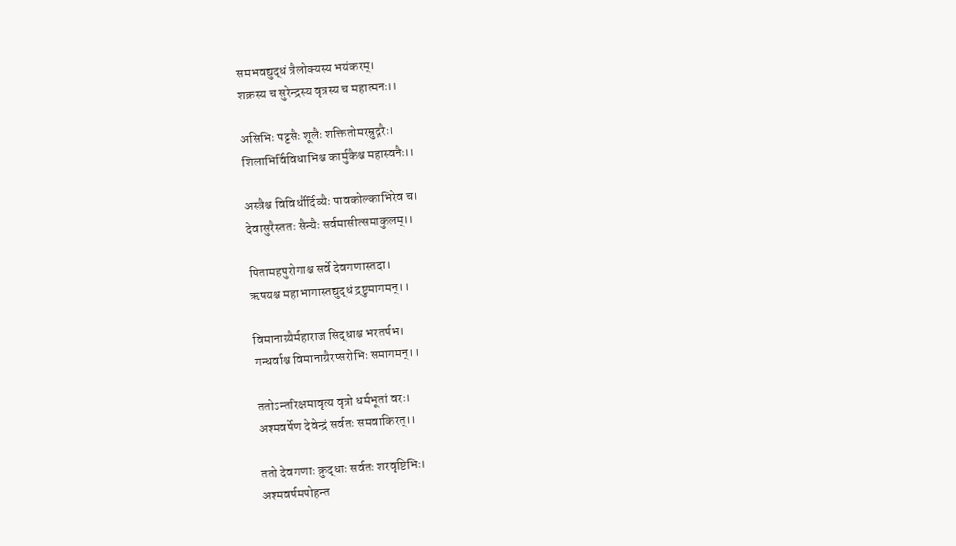समभवद्युद्धं त्रैलोक्यस्य भयंकरम्।
शक्रस्य च सुरेन्द्रस्य वृत्रस्य च महात्मनः।।

असिभिः पट्टसैः शूलैः शक्तितोमरम्रुद्गरैः।
शिलाभिर्विविधाभिश्च कार्मुकैश्च महास्वनैः।।

अस्त्रैश्च विविर्धौर्दिव्यैः पावकोल्काभिरेव च।
देवासुरैस्ततः सैन्यैः सर्वमासीत्समाकुलम्।।

पितामहपुरोगाश्च सर्वे देवगणास्तदा।
ऋषयश्च महाभागास्तद्युद्धं द्रष्टुमागमन्।।

विमानाग्र्यैर्महाराज सिद्धाश्च भरतर्षभ।
गन्धर्वाश्च विमानाग्रैरप्सरोभिः समागमन्।।

ततोऽन्तरिक्षमावृत्य वृत्रो धर्मभूतां वरः।
अश्मवर्षेण देवेन्द्रं सर्वतः समवाकिरत्।।

ततो देवगणाः क्रुद्धाः सर्वतः शरवृष्टिभिः।
अश्मवर्षमपोहन्त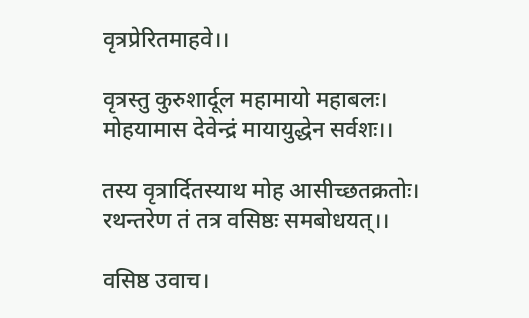वृत्रप्रेरितमाहवे।।

वृत्रस्तु कुरुशार्दूल महामायो महाबलः।
मोहयामास देवेन्द्रं मायायुद्धेन सर्वशः।।

तस्य वृत्रार्दितस्याथ मोह आसीच्छतक्रतोः।
रथन्तरेण तं तत्र वसिष्ठः समबोधयत्।।

वसिष्ठ उवाच।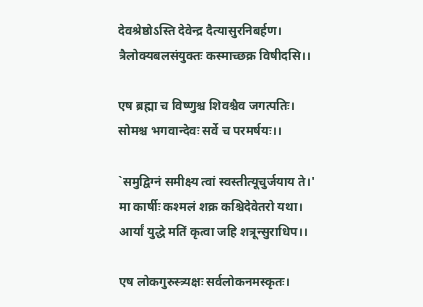देवश्रेष्ठोऽस्ति देवेन्द्र दैत्यासुरनिबर्हण।
त्रैलोक्यबलसंयुक्तः कस्माच्छक्र विषीदसि।।

एष ब्रह्मा च विष्णुश्च शिवश्चैव जगत्पतिः।
सोमश्च भगवान्देवः सर्वे च परमर्षयः।।

`समुद्विग्नं समीक्ष्य त्वां स्वस्तीत्यूचुर्जयाय ते।'
मा कार्षीः कश्मलं शक्र कश्चिदेवेतरो यथा।
आर्यां युद्धे मतिं कृत्वा जहि शत्रून्सुराधिप।।

एष लोकगुरुस्त्र्यक्षः सर्वलोकनमस्कृतः।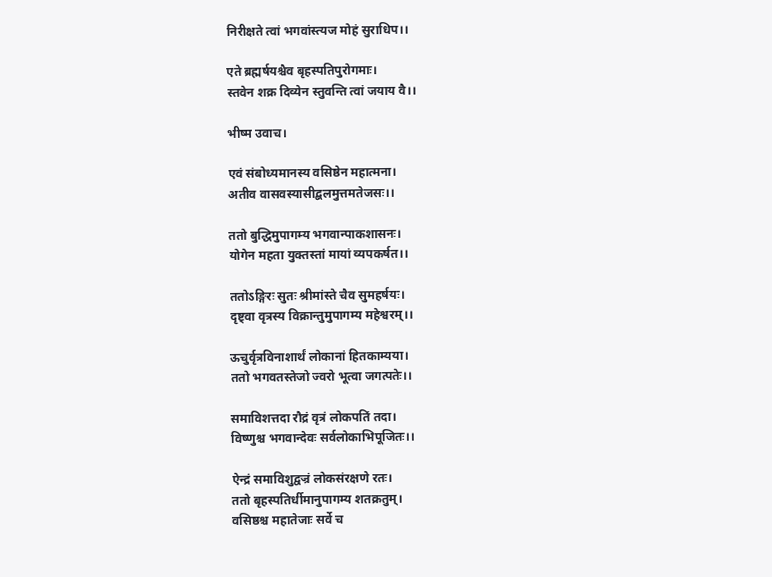निरीक्षते त्वां भगवांस्त्यज मोहं सुराधिप।।

एते ब्रह्मर्षयश्चैव बृहस्पतिपुरोगमाः।
स्तवेन शक्र दिव्येन स्तुवन्ति त्वां जयाय वै।।

भीष्म उवाच।

एवं संबोध्यमानस्य वसिष्ठेन महात्मना।
अतीव वासवस्यासीद्बलमुत्तमतेजसः।।

ततो बुद्धिमुपागम्य भगवान्पाकशासनः।
योगेन महता युक्तस्तां मायां व्यपकर्षत।।

ततोऽङ्गिरः सुतः श्रीमांस्ते चैव सुमहर्षयः।
दृष्ट्वा वृत्रस्य विक्रान्तुमुपागम्य महेश्वरम्।।

ऊचुर्वृत्रविनाशार्थं लोकानां हितकाम्यया।
ततो भगवतस्तेजो ज्वरो भूत्वा जगत्पतेः।।

समाविशत्तदा रौद्रं वृत्रं लोकपतिं तदा।
विष्णुश्च भगवान्देवः सर्वलोकाभिपूजितः।।

ऐन्द्रं समाविशुद्वज्रं लोकसंरक्षणे रतः।
ततो बृहस्पतिर्धीमानुपागम्य शतक्रतुम्।
वसिष्ठश्च महातेजाः सर्वे च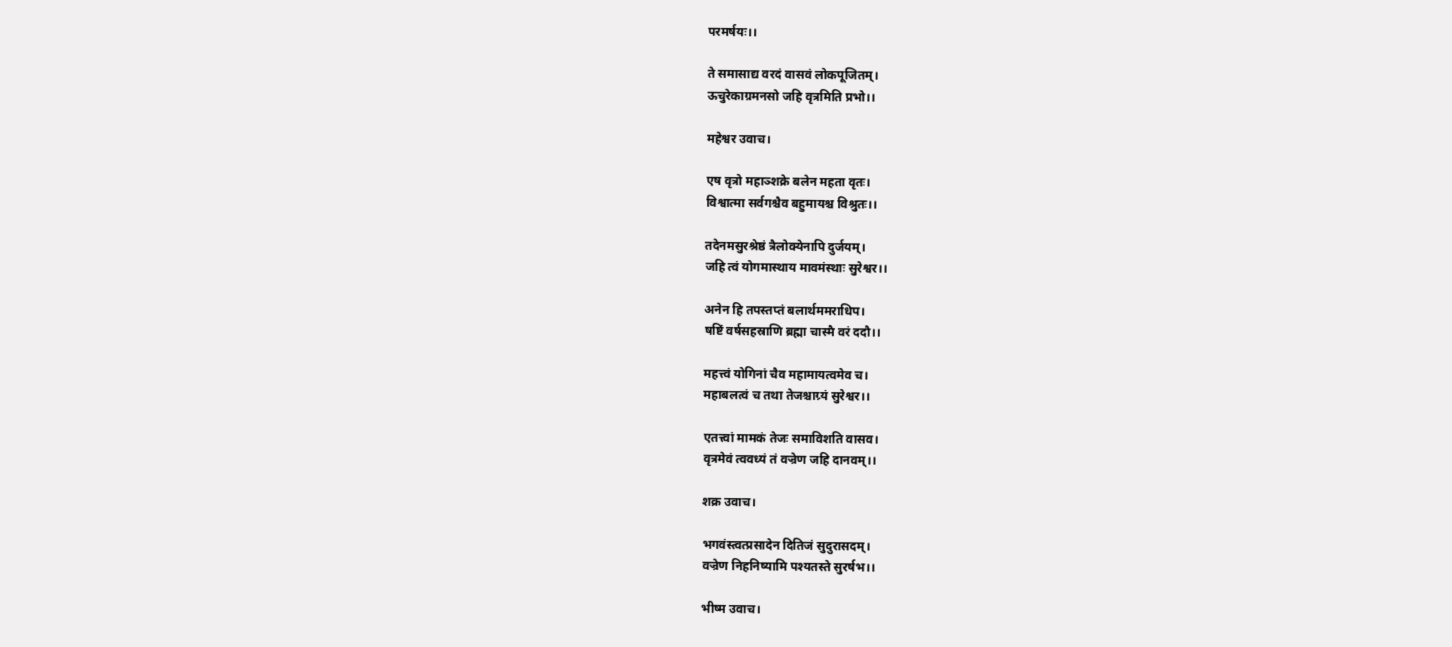परमर्षयः।।

ते समासाद्य वरदं वासवं लोकपूजितम्।
ऊचुरेकाग्रमनसो जहि वृत्रमिति प्रभो।।

महेश्वर उवाच।

एष वृत्रो महाञ्शक्रे बलेन महता वृतः।
विश्वात्मा सर्वगश्चैव बहुमायश्च विश्रुतः।।

तदेनमसुरश्रेष्ठं त्रैलोक्येनापि दुर्जयम्।
जहि त्वं योगमास्थाय मावमंस्थाः सुरेश्वर।।

अनेन हि तपस्तप्तं बलार्थममराधिप।
षष्टिं वर्षसहस्राणि ब्रह्मा चास्मै वरं ददौ।।

महत्त्वं योगिनां चैव महामायत्वमेव च।
महाबलत्वं च तथा तेजश्चाग्र्यं सुरेश्वर।।

एतत्त्वां मामकं तेजः समाविशति वासव।
वृत्रमेवं त्ववध्यं तं वज्रेण जहि दानवम्।।

शक्र उवाच।

भगवंस्त्वत्प्रसादेन दितिजं सुदुरासदम्।
वज्रेण निहनिष्यामि पश्यतस्ते सुरर्षभ।।

भीष्म उवाच।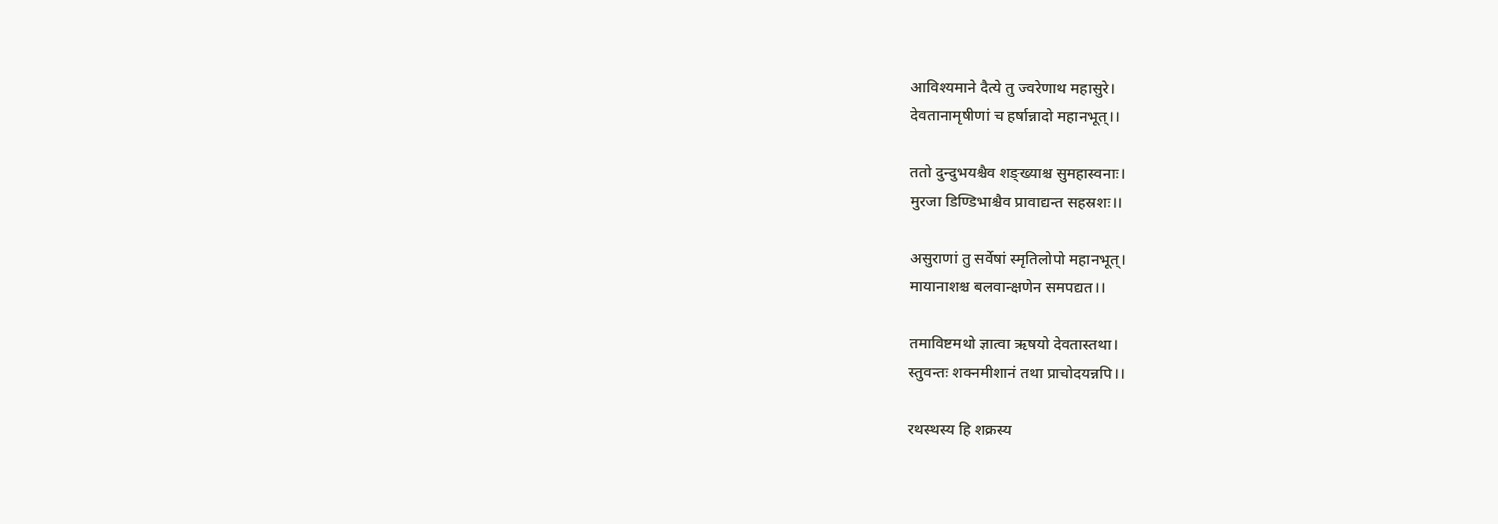आविश्यमाने दैत्ये तु ज्वरेणाथ महासुरे।
देवतानामृषीणां च हर्षान्नादो महानभूत्।।

ततो दुन्दुभयश्चैव शङ्ख्याश्च सुमहास्वनाः।
मुरजा डिण्डिभाश्चैव प्रावाद्यन्त सहस्रशः।।

असुराणां तु सर्वेषां स्मृतिलोपो महानभूत्।
मायानाशश्च बलवान्क्षणेन समपद्यत।।

तमाविष्टमथो ज्ञात्वा ऋषयो देवतास्तथा।
स्तुवन्तः शक्नमीशानं तथा प्राचोदयन्नपि।।

रथस्थस्य हि शक्रस्य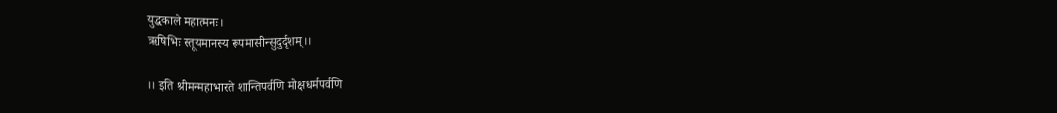युद्धकाले महात्मनः।
ऋषिभिः स्तूयमानस्य रूपमासीन्सुदुर्दृशम्।।

।। इति श्रीमन्महाभारते शान्तिपर्वणि मोक्षधर्मपर्वणि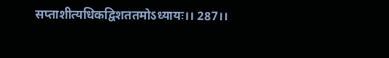सप्ताशीत्यधिकद्विशततमोऽध्यायः।। 287।।